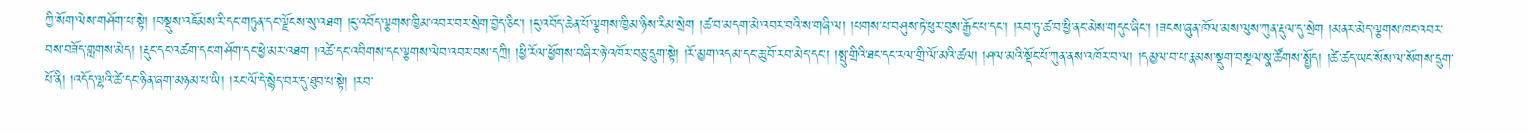ཀྱི་སོག་ལེས་གཤོག་པ་སྟེ། །བསྡུས་འཇོམས་རི་དང་གཏུན་དང་ལྗོངས་སུ་འཐག །ངུ་འབོད་ལྕགས་ཁྱིམ་འབར་བར་སྲེག་བྱེད་ཅིང་། །ངུ་འབོད་ཆེན་པོ་ལྕགས་ཁྱིམ་ཉིས་རིམ་སྲེག །ཚ་བ་མདག་མེ་འབར་བའི་ས་གཞི་ལ། །པགས་པ་བཤུས་ཏེ་ཕུར་བུས་རྒྱོང་པ་དང་། །རབ་ཏུ་ཚ་བ་ཕྱི་ནང་མེས་གདུང་ཞིང་། །ཟངས་ཞུན་ཁོལ་མས་ལུས་ཀུན་རྡུལ་དུ་སྲེག །མནར་མེད་ལྕགས་ཁང་འབར་བས་བཟོད་གླགས་མེད། །རྡུང་དང་འཚག་དང་གཤོག་དང་ཕྱེ་མར་འཐག །འཚེ་དང་འབིགས་དང་ལྕགས་ལེབ་འབར་བས་དཀྲི། །ཕྱི་རོལ་ཕྱོགས་བཞིར་ཉེ་འཁོར་བཅུ་དྲུག་སྟེ། །རོ་མྱག་འདམ་དང་ཆུ་བོ་རབ་མེད་དང་། །སྤུ་གྲིའི་ཐང་དང་རལ་གྲི་ལོ་མའི་ཚལ། །ཤལ་མའི་སྡོང་པོ་ཀུན་ནས་འཁོར་བ་ལ། །དམྱལ་བ་པ་རྣམས་སྡུག་བསྔལ་སྣ་ཚོགས་སྤྱོད། །ཚེ་ཚད་ཡང་སོས་ལ་སོགས་དྲུག་པོ་ནི། །འདོད་ལྷའི་ཚེ་དང་ཉིན་ཞག་མཉམ་པ་ཡི། །རང་ལོ་དེ་སྙེད་བར་དུ་ཐུབ་པ་སྟེ། །རབ་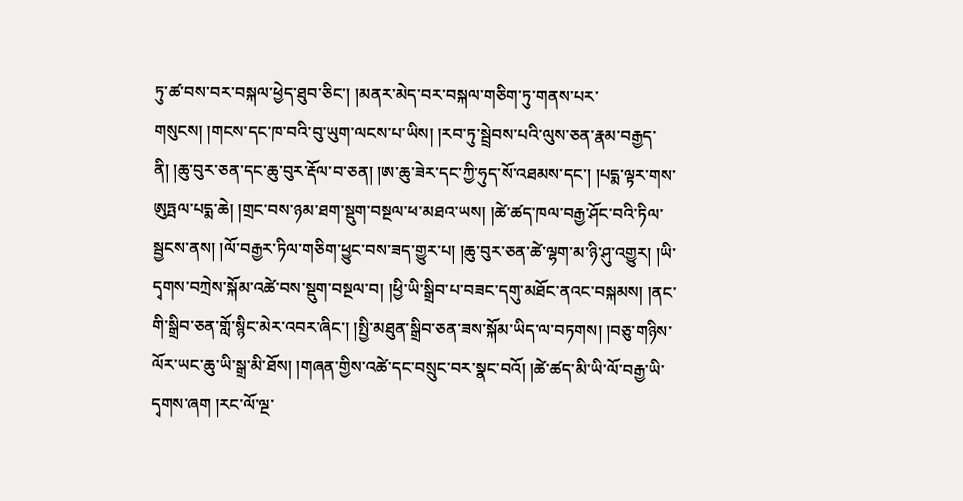ཏུ་ཚ་བས་བར་བསྐལ་ཕྱེད་ཐུབ་ཅིང་། །མནར་མེད་བར་བསྐལ་གཅིག་ཏུ་གནས་པར་གསུངས། །གངས་དང་ཁ་བའི་བུ་ཡུག་ལངས་པ་ཡིས། །རབ་ཏུ་སྦྲེབས་པའི་ལུས་ཅན་རྣམ་བརྒྱད་ནི། །ཆུ་བུར་ཅན་དང་ཆུ་བུར་རྡོལ་བ་ཅན། །ཨ་ཆུ་ཟེར་དང་ཀྱི་ཧུད་སོ་འཐམས་དང་། །པདྨ་ལྟར་གས་ཨུཏྤལ་པདྨ་ཆེ། །གྲང་བས་ཉམ་ཐག་སྡུག་བསྔལ་ཕ་མཐའ་ཡས། །ཚེ་ཚད་ཁལ་བརྒྱ་ཤོང་བའི་ཏིལ་སྦྱངས་ནས། །ལོ་བརྒྱར་ཏིལ་གཅིག་ཕྱུང་བས་ཟད་གྱུར་པ། །ཆུ་བུར་ཅན་ཚེ་ལྷག་མ་ཉི་ཤུ་འགྱུར། །ཡི་དྭགས་བཀྲེས་སྐོམ་འཚེ་བས་སྡུག་བསྔལ་བ། །ཕྱི་ཡི་སྒྲིབ་པ་བཟང་དགུ་མཐོང་ནའང་བསྐམས། །ནང་གི་སྒྲིབ་ཅན་གློ་སྙིང་མེར་འབར་ཞིང་། །སྤྱི་མཐུན་སྒྲིབ་ཅན་ཟས་སྐོམ་ཡིད་ལ་བཏགས། །བཅུ་གཉིས་ལོར་ཡང་ཆུ་ཡི་སྒྲ་མི་ཐོས། །གཞན་གྱིས་འཚེ་དང་བསྲུང་བར་སྣང་བའོ། །ཚེ་ཚད་མི་ཡི་ལོ་བརྒྱ་ཡི་དྭགས་ཞག །རང་ལོ་ལྔ་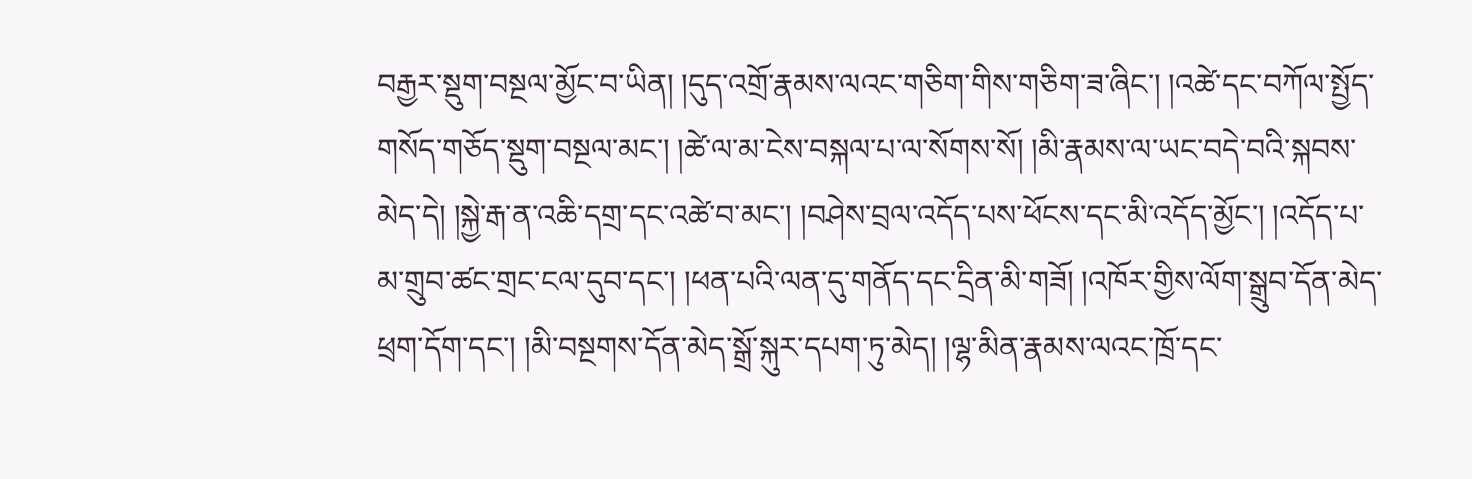བརྒྱར་སྡུག་བསྔལ་མྱོང་བ་ཡིན། །དུད་འགྲོ་རྣམས་ལའང་གཅིག་གིས་གཅིག་ཟ་ཞིང་། །འཚེ་དང་བཀོལ་སྤྱོད་གསོད་གཅོད་སྡུག་བསྔལ་མང་། །ཚེ་ལ་མ་ངེས་བསྐལ་པ་ལ་སོགས་སོ། །མི་རྣམས་ལ་ཡང་བདེ་བའི་སྐབས་མེད་དེ། །སྐྱེ་རྒ་ན་འཆི་དགྲ་དང་འཚེ་བ་མང་། །བཤེས་བྲལ་འདོད་པས་ཕོངས་དང་མི་འདོད་མྱོང་། །འདོད་པ་མ་གྲུབ་ཚང་གྲང་ངལ་དུབ་དང་། །ཕན་པའི་ལན་དུ་གནོད་དང་དྲིན་མི་གཟོ། །འཁོར་གྱིས་ལོག་སྒྲུབ་དོན་མེད་ཕྲག་དོག་དང་། །མི་བསྔགས་དོན་མེད་སྒྲོ་སྐུར་དཔག་ཏུ་མེད། །ལྷ་མིན་རྣམས་ལའང་ཁྲོ་དང་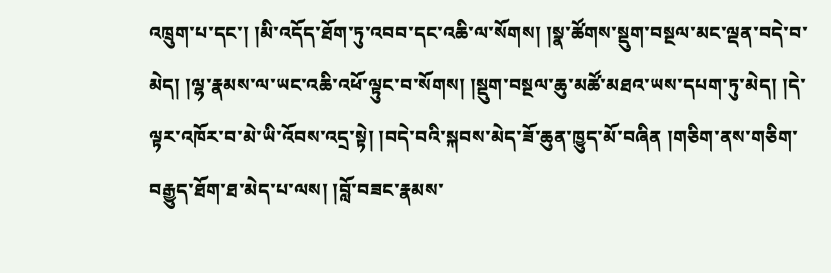འཁྲུག་པ་དང་། །མི་འདོད་ཐོག་ཏུ་འབབ་དང་འཆི་ལ་སོགས། །སྣ་ཚོགས་སྡུག་བསྔལ་མང་ལྡན་བདེ་བ་མེད། །ལྷ་རྣམས་ལ་ཡང་འཆི་འཕོ་ལྟུང་བ་སོགས། །སྡུག་བསྔལ་ཆུ་མཚོ་མཐའ་ཡས་དཔག་ཏུ་མེད། །དེ་ལྟར་འཁོར་བ་མེ་ཡི་འོབས་འདྲ་སྟེ། །བདེ་བའི་སྐབས་མེད་ཟོ་ཆུན་ཁྱུད་མོ་བཞིན །གཅིག་ནས་གཅིག་བརྒྱུད་ཐོག་ཐ་མེད་པ་ལས། །བློ་བཟང་རྣམས་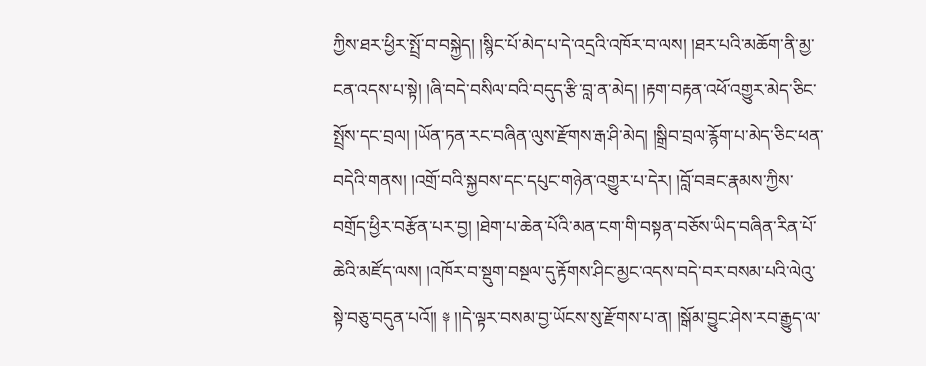ཀྱིས་ཐར་ཕྱིར་སྤྲོ་བ་བསྐྱེད། །སྙིང་པོ་མེད་པ་དེ་འདྲའི་འཁོར་བ་ལས། །ཐར་པའི་མཆོག་ནི་མྱ་ངན་འདས་པ་སྟེ། །ཞི་བདེ་བསིལ་བའི་བདུད་རྩི་བླ་ན་མེད། །རྟག་བརྟན་འཕོ་འགྱུར་མེད་ཅིང་སྤྲོས་དང་བྲལ། །ཡོན་ཏན་རང་བཞིན་ལུས་རྫོགས་རྒ་ཤི་མེད། །སྒྲིབ་བྲལ་རྙོག་པ་མེད་ཅིང་ཕན་བདེའི་གནས། །འགྲོ་བའི་སྐྱབས་དང་དཔུང་གཉེན་འགྱུར་པ་དེར། །བློ་བཟང་རྣམས་ཀྱིས་བགྲོད་ཕྱིར་བརྩོན་པར་བྱ། །ཐེག་པ་ཆེན་པོའི་མན་ངག་གི་བསྟན་བཅོས་ཡིད་བཞིན་རིན་པོ་ཆེའི་མཛོད་ལས། །འཁོར་བ་སྡུག་བསྔལ་དུ་རྟོགས་ཤིང་མྱང་འདས་བདེ་བར་བསམ་པའི་ལེའུ་སྟེ་བཅུ་བདུན་པའོ།། ༈ །།དེ་ལྟར་བསམ་བྱ་ཡོངས་སུ་རྫོགས་པ་ན། །སྒོམ་བྱུང་ཤེས་རབ་རྒྱུད་ལ་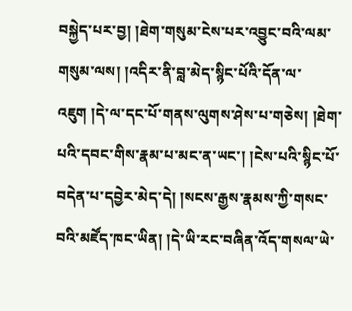བསྐྱེད་པར་བྱ། །ཐེག་གསུམ་ངེས་པར་འབྱུང་བའི་ལམ་གསུམ་ལས། །འདིར་ནི་བླ་མེད་སྙིང་པོའི་དོན་ལ་འཇུག །དེ་ལ་དང་པོ་གནས་ལུགས་ཤེས་པ་གཅེས། །ཐེག་པའི་དབང་གིས་རྣམ་པ་མང་ན་ཡང་། །ངེས་པའི་སྙིང་པོ་བདེན་པ་དབྱེར་མེད་དེ། །སངས་རྒྱས་རྣམས་ཀྱི་གསང་བའི་མཛོད་ཁང་ཡིན། །དེ་ཡི་རང་བཞིན་འོད་གསལ་ཡེ་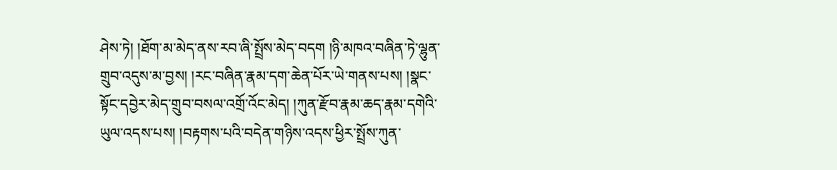ཤེས་ཏེ། །ཐོག་མ་མེད་ནས་རབ་ཞི་སྤྲོས་མེད་བདག །ཉི་མཁའ་བཞིན་ཏེ་ལྷུན་གྲུབ་འདུས་མ་བྱས། །རང་བཞིན་རྣམ་དག་ཆེན་པོར་ཡེ་གནས་པས། །སྣང་སྟོང་དབྱེར་མེད་གྲུབ་བསལ་འགྲོ་འོང་མེད། །ཀུན་རྫོབ་རྣམ་ཆད་རྣམ་དགེའི་ཡུལ་འདས་པས། །བརྟགས་པའི་བདེན་གཉིས་འདས་ཕྱིར་སྤྲོས་ཀུན་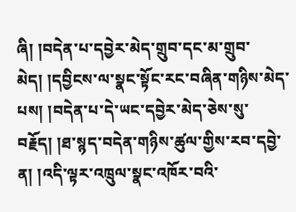ཞི། །བདེན་པ་དབྱེར་མེད་གྲུབ་དང་མ་གྲུབ་མེད། །དབྱིངས་ལ་སྣང་སྟོང་རང་བཞིན་གཉིས་མེད་པས། །བདེན་པ་དེ་ཡང་དབྱེར་མེད་ཅེས་སུ་བརྗོད། །ཐ་སྙད་བདེན་གཉིས་ཚུལ་གྱིས་རབ་དབྱེ་ན། །འདི་ལྟར་འཁྲུལ་སྣང་འཁོར་བའི་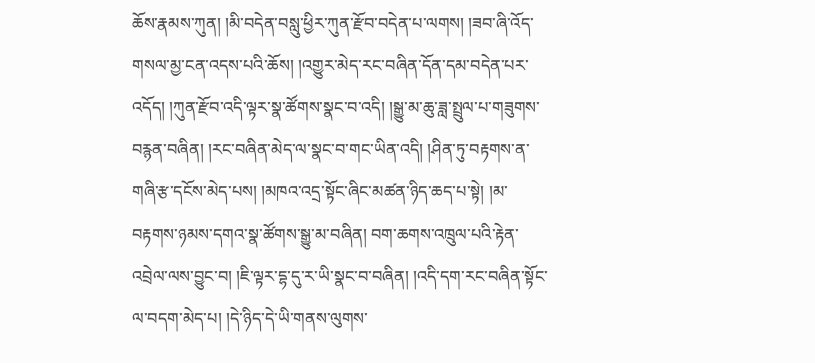ཆོས་རྣམས་ཀུན། །མི་བདེན་བསླུ་ཕྱིར་ཀུན་རྫོབ་བདེན་པ་ལགས། །ཟབ་ཞི་འོད་གསལ་མྱ་ངན་འདས་པའི་ཆོས། །འགྱུར་མེད་རང་བཞིན་དོན་དམ་བདེན་པར་འདོད། །ཀུན་རྫོབ་འདི་ལྟར་སྣ་ཚོགས་སྣང་བ་འདི། །སྒྱུ་མ་ཆུ་ཟླ་སྤྲུལ་པ་གཟུགས་བརྙན་བཞིན། །རང་བཞིན་མེད་ལ་སྣང་བ་གང་ཡིན་འདི། །ཤིན་ཏུ་བརྟགས་ན་གཞི་རྩ་དངོས་མེད་པས། །མཁའ་འདྲ་སྟོང་ཞིང་མཚན་ཉིད་ཆད་པ་སྟེ། །མ་བརྟགས་ཉམས་དགའ་སྣ་ཚོགས་སྒྱུ་མ་བཞིན། བག་ཆགས་འཁྲུལ་པའི་རྟེན་འབྲེལ་ལས་བྱུང་བ། །ཇི་ལྟར་དྷ་དུ་ར་ཡི་སྣང་བ་བཞིན། །འདི་དག་རང་བཞིན་སྟོང་ལ་བདག་མེད་པ། །དེ་ཉིད་དེ་ཡི་གནས་ལུགས་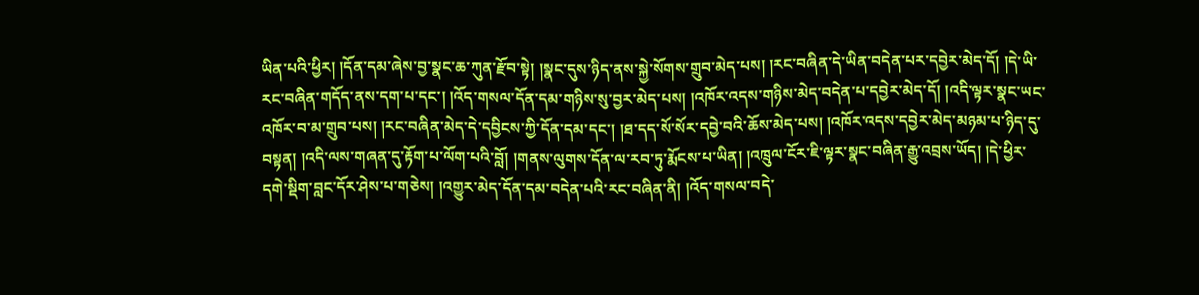ཡིན་པའི་ཕྱིར། །དོན་དམ་ཞེས་བྱ་སྣང་ཆ་ཀུན་རྫོབ་སྟེ། །སྣང་དུས་ཉིད་ནས་སྐྱེ་སོགས་གྲུབ་མེད་པས། །རང་བཞིན་དེ་ཡིན་བདེན་པར་དབྱེར་མེད་དོ། །དེ་ཡི་རང་བཞིན་གདོད་ནས་དག་པ་དང་། །འོད་གསལ་དོན་དམ་གཉིས་སུ་བྱར་མེད་པས། །འཁོར་འདས་གཉིས་མེད་བདེན་པ་དབྱེར་མེད་དོ། །འདི་ལྟར་སྣང་ཡང་འཁོར་བ་མ་གྲུབ་པས། །རང་བཞིན་མེད་དེ་དབྱིངས་ཀྱི་དོན་དམ་དང་། །ཐ་དད་སོ་སོར་དབྱེ་བའི་ཆོས་མེད་པས། །འཁོར་འདས་དབྱེར་མེད་མཉམ་པ་ཉིད་དུ་བསྟན། །འདི་ལས་གཞན་དུ་རྟོག་པ་ལོག་པའི་བློ། །གནས་ལུགས་དོན་ལ་རབ་ཏུ་རྨོངས་པ་ཡིན། །འཁྲུལ་ངོར་ཇི་ལྟར་སྣང་བཞིན་རྒྱུ་འབྲས་ཡོད། །དེ་ཕྱིར་དགེ་སྡིག་བླང་དོར་ཤེས་པ་གཅེས། །འགྱུར་མེད་དོན་དམ་བདེན་པའི་རང་བཞིན་ནི། །འོད་གསལ་བདེ་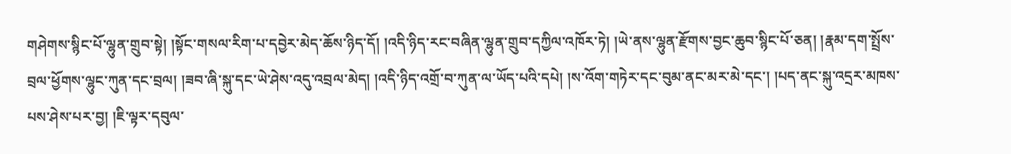གཤེགས་སྙིང་པོ་ལྷུན་གྲུབ་སྟེ། །སྟོང་གསལ་རིག་པ་དབྱེར་མེད་ཆོས་ཉིད་དོ། །འདི་ཉིད་རང་བཞིན་ལྷུན་གྲུབ་དཀྱིལ་འཁོར་ཏེ། །ཡེ་ནས་ལྷུན་རྫོགས་བྱང་ཆུབ་སྙིང་པོ་ཅན། །རྣམ་དག་སྤྲོས་བྲལ་ཕྱོགས་ལྷུང་ཀུན་དང་བྲལ། །ཟབ་ཞི་སྐུ་དང་ཡེ་ཤེས་འདུ་འབྲལ་མེད། །འདི་ཉིད་འགྲོ་བ་ཀུན་ལ་ཡོད་པའི་དཔེ། །ས་འོག་གཏེར་དང་བུམ་ནང་མར་མེ་དང་། །པད་ནང་སྐུ་འདྲར་མཁས་པས་ཤེས་པར་བྱ། །ཇི་ལྟར་དབུལ་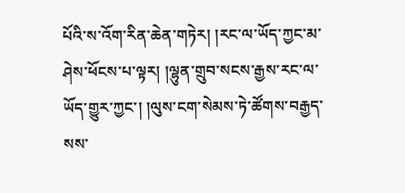པོའི་ས་འོག་རིན་ཆེན་གཏེར། །རང་ལ་ཡོད་ཀྱང་མ་ཤེས་ཕོངས་པ་ལྟར། །ལྷུན་གྲུབ་སངས་རྒྱས་རང་ལ་ཡོད་གྱུར་ཀྱང་། །ལུས་ངག་སེམས་ཏེ་ཚོགས་བརྒྱད་སས་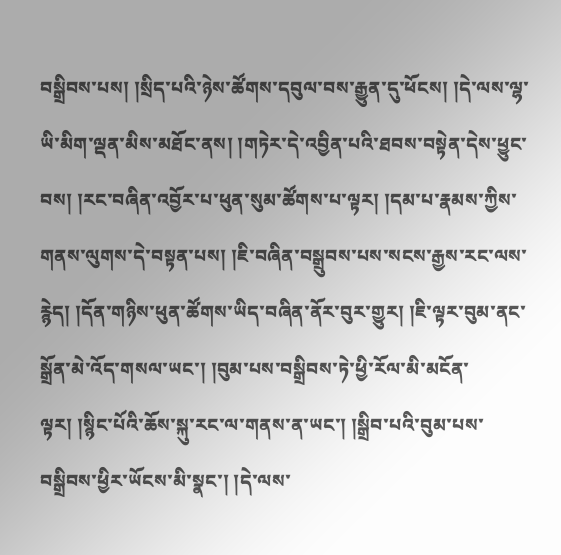བསྒྲིབས་པས། །སྲིད་པའི་ཉེས་ཚོགས་དབུལ་བས་རྒྱུན་དུ་ཕོངས། །དེ་ལས་ལྷ་ཡི་མིག་ལྡན་མིས་མཐོང་ནས། །གཏེར་དེ་འབྱིན་པའི་ཐབས་བསྟེན་དེས་ཕྱུང་བས། །རང་བཞིན་འབྱོར་པ་ཕུན་སུམ་ཚོགས་པ་ལྟར། །དམ་པ་རྣམས་ཀྱིས་གནས་ལུགས་དེ་བསྟན་པས། །ཇི་བཞིན་བསྒྲུབས་པས་སངས་རྒྱས་རང་ལས་རྙེད། །དོན་གཉིས་ཕུན་ཚོགས་ཡིད་བཞིན་ནོར་བུར་གྱུར། །ཇི་ལྟར་བུམ་ནང་སྒྲོན་མེ་འོད་གསལ་ཡང་། །བུམ་པས་བསྒྲིབས་ཏེ་ཕྱི་རོལ་མི་མངོན་ལྟར། །སྙིང་པོའི་ཆོས་སྐུ་རང་ལ་གནས་ན་ཡང་། །སྒྲིབ་པའི་བུམ་པས་བསྒྲིབས་ཕྱིར་ཡོངས་མི་སྣང་། །དེ་ལས་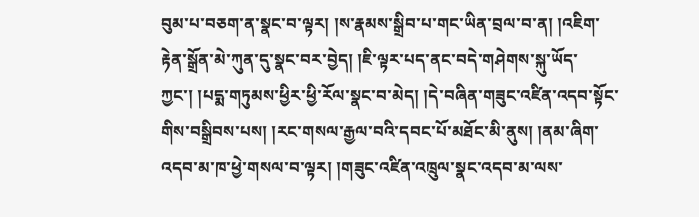བུམ་པ་བཅག་ན་སྣང་བ་ལྟར། །ས་རྣམས་སྒྲིབ་པ་གང་ཡིན་བྲལ་བ་ན། །འཇིག་རྟེན་སྒྲོན་མེ་ཀུན་དུ་སྣང་བར་བྱེད། །ཇི་ལྟར་པད་ནང་བདེ་གཤེགས་སྐུ་ཡོད་ཀྱང་། །པདྨ་གཏུམས་ཕྱིར་ཕྱི་རོལ་སྣང་བ་མེད། །དེ་བཞིན་གཟུང་འཛིན་འདབ་སྟོང་གིས་བསྒྲིབས་པས། །རང་གསལ་རྒྱལ་བའི་དབང་པོ་མཐོང་མི་ནུས། །ནམ་ཞིག་འདབ་མ་ཁ་ཕྱེ་གསལ་བ་ལྟར། །གཟུང་འཛིན་འཁྲུལ་སྣང་འདབ་མ་ལས་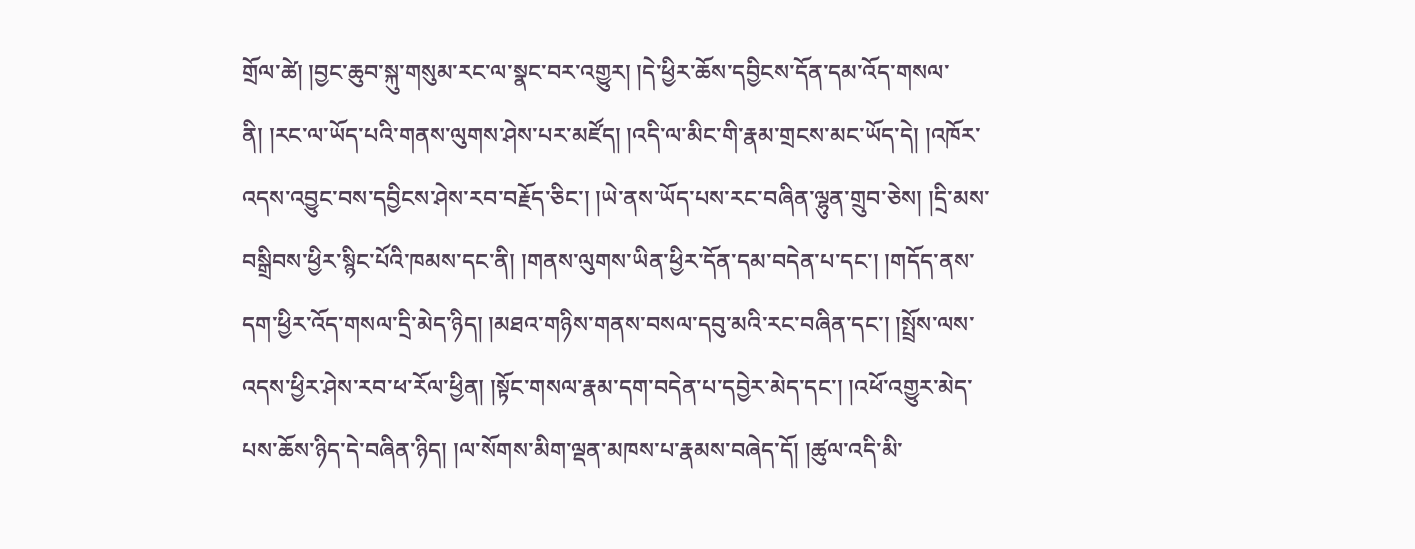གྲོལ་ཚེ། །བྱང་ཆུབ་སྐུ་གསུམ་རང་ལ་སྣང་བར་འགྱུར། །དེ་ཕྱིར་ཆོས་དབྱིངས་དོན་དམ་འོད་གསལ་ནི། །རང་ལ་ཡོད་པའི་གནས་ལུགས་ཤེས་པར་མཛོད། །འདི་ལ་མིང་གི་རྣམ་གྲངས་མང་ཡོད་དེ། །འཁོར་འདས་འབྱུང་བས་དབྱིངས་ཤེས་རབ་བརྗོད་ཅིང་། །ཡེ་ནས་ཡོད་པས་རང་བཞིན་ལྷུན་གྲུབ་ཅེས། །དྲི་མས་བསྒྲིབས་ཕྱིར་སྙིང་པོའི་ཁམས་དང་ནི། །གནས་ལུགས་ཡིན་ཕྱིར་དོན་དམ་བདེན་པ་དང་། །གདོད་ནས་དག་ཕྱིར་འོད་གསལ་དྲི་མེད་ཉིད། །མཐའ་གཉིས་གནས་བསལ་དབུ་མའི་རང་བཞིན་དང་། །སྤྲོས་ལས་འདས་ཕྱིར་ཤེས་རབ་ཕ་རོལ་ཕྱིན། །སྟོང་གསལ་རྣམ་དག་བདེན་པ་དབྱེར་མེད་དང་། །འཕོ་འགྱུར་མེད་པས་ཆོས་ཉིད་དེ་བཞིན་ཉིད། །ལ་སོགས་མིག་ལྡན་མཁས་པ་རྣམས་བཞེད་དོ། །ཚུལ་འདི་མི་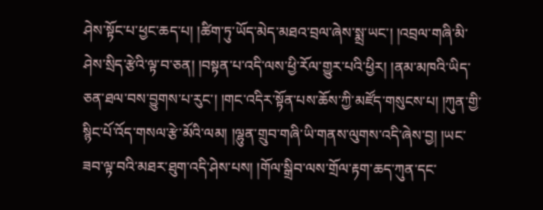ཤེས་སྟོང་པ་ཕྱང་ཆད་པ། །ཚིག་ཏུ་ཡོད་མེད་མཐའ་བྲལ་ཞེས་སྨྲ་ཡང་། །འབྲལ་གཞི་མི་ཤེས་སྲིད་རྩེའི་ལྟ་བ་ཅན། །བསྟན་པ་འདི་ལས་ཕྱི་རོལ་གྱུར་པའི་ཕྱིར། །ནམ་མཁའི་ཡིད་ཅན་ཐལ་བས་བྱུགས་པ་རུང་། །གང་འདིར་སྟོན་པས་ཆོས་ཀྱི་མཛོད་གསུངས་པ། །ཀུན་གྱི་སྙིང་པོ་འོད་གསལ་རྩེ་མོའི་ལམ། །ལྷུན་གྲུབ་གཞི་ཡི་གནས་ལུགས་འདི་ཞེས་བྱ། །ཡང་ཟབ་ལྟ་བའི་མཐར་ཐུག་འདི་ཤེས་པས། །གོལ་སྒྲིབ་ལས་གྲོལ་རྟག་ཆད་ཀུན་དང་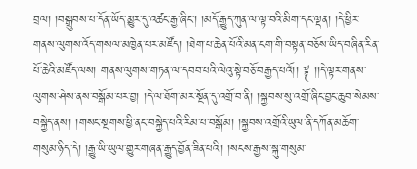བྲལ། །བསྒྲུབས་པ་དོན་ཡོད་མྱུར་དུ་འཚང་རྒྱ་ཞིང་། །མདོ་རྒྱུད་ཀུན་ལ་ལྟ་བའི་མིག་དང་ལྡན། །དེ་ཕྱིར་གནས་ལུགས་འོད་གསལ་མཁྱེན་པར་མཛོད། །ཐེག་པ་ཆེན་པོའི་མན་ངག་གི་བསྟན་བཅོས་ཡིད་བཞིན་རིན་པོ་ཆེའི་མཛོད་ལས། གནས་ལུགས་གཏན་ལ་དབབ་པའི་ལེའུ་སྟེ་བཅོ་བརྒྱད་པའོ།། ༈ །།དེ་ལྟར་གནས་ལུགས་ཤེས་ནས་བསྒོམ་པར་བྱ། །དེ་ལ་ཐོག་མར་སྔོན་དུ་འགྲོ་བ་ནི། །སྐྱབས་སུ་འགྲོ་ཞིང་བྱང་ཆུབ་སེམས་བསྐྱེད་ནས། །གསང་སྔགས་ཕྱི་ནང་བསྐྱེད་པའི་རིམ་པ་བསྒོམ། །སྐྱབས་འགྲོའི་ཡུལ་ནི་དཀོན་མཆོག་གསུམ་ཉིད་དེ། །རྒྱུ་ཡི་ཡུལ་གྱུར་གཞན་རྒྱུད་བྱོན་ཟིན་པའི། །སངས་རྒྱས་སྐུ་གསུམ་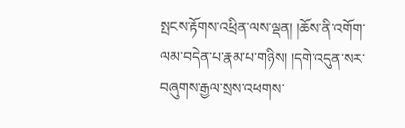སྤངས་རྟོགས་འཕྲིན་ལས་ལྡན། །ཆོས་ནི་འགོག་ལམ་བདེན་པ་རྣམ་པ་གཉིས། །དགེ་འདུན་སར་བཞུགས་རྒྱལ་སྲས་འཕགས་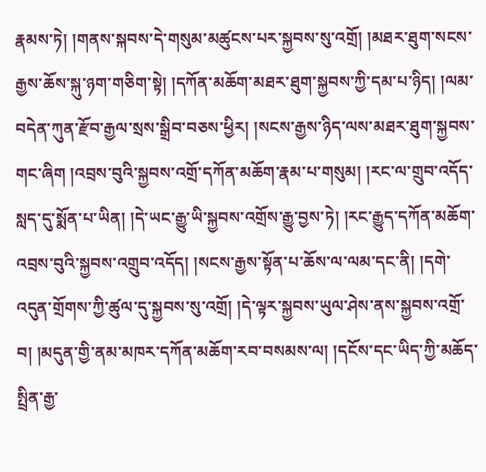རྣམས་ཏེ། །གནས་སྐབས་དེ་གསུམ་མཚུངས་པར་སྐྱབས་སུ་འགྲོ། །མཐར་ཐུག་སངས་རྒྱས་ཆོས་སྐུ་ཉག་གཅིག་སྟེ། །དཀོན་མཆོག་མཐར་ཐུག་སྐྱབས་ཀྱི་དམ་པ་ཉིད། །ལམ་བདེན་ཀུན་རྫོབ་རྒྱལ་སྲས་སྒྲིབ་བཅས་ཕྱིར། །སངས་རྒྱས་ཉིད་ལས་མཐར་ཐུག་སྐྱབས་གང་ཞིག །འབྲས་བུའི་སྐྱབས་འགྲོ་དཀོན་མཆོག་རྣམ་པ་གསུམ། །རང་ལ་གྲུབ་འདོད་སླད་དུ་སྨོན་པ་ཡིན། །དེ་ཡང་རྒྱུ་ཡི་སྐྱབས་འགྲོས་རྒྱུ་བྱས་ཏེ། །རང་རྒྱུད་དཀོན་མཆོག་འབྲས་བུའི་སྐྱབས་འགྲུབ་འདོད། །སངས་རྒྱས་སྟོན་པ་ཆོས་ལ་ལམ་དང་ནི། །དགེ་འདུན་གྲོགས་ཀྱི་ཚུལ་དུ་སྐྱབས་སུ་འགྲོ། །དེ་ལྟར་སྐྱབས་ཡུལ་ཤེས་ནས་སྐྱབས་འགྲོ་བ། །མདུན་གྱི་ནམ་མཁར་དཀོན་མཆོག་རབ་བསམས་ལ། །དངོས་དང་ཡིད་ཀྱི་མཆོད་སྤྲིན་རྒྱ་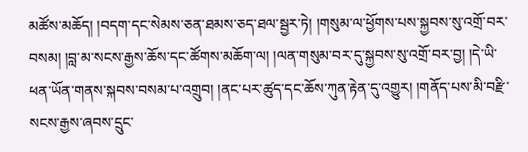མཚོས་མཆོད། །བདག་དང་སེམས་ཅན་ཐམས་ཅད་ཐལ་སྦྱར་ཏེ། །གསུམ་ལ་ཕྱོགས་པས་སྐྱབས་སུ་འགྲོ་བར་བསམ། །བླ་མ་སངས་རྒྱས་ཆོས་དང་ཚོགས་མཆོག་ལ། །ལན་གསུམ་བར་དུ་སྐྱབས་སུ་འགྲོ་བར་བྱ། །དེ་ཡི་ཕན་ཡོན་གནས་སྐབས་བསམ་པ་འགྲུབ། །ནང་པར་ཚུད་དང་ཆོས་ཀུན་རྟེན་དུ་འགྱུར། །གནོད་པས་མི་བརྫི་སངས་རྒྱས་ཞབས་དྲུང་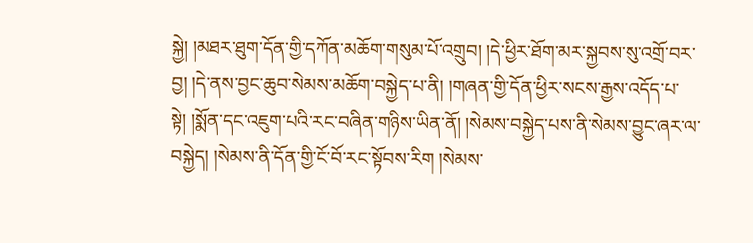སྐྱེ། །མཐར་ཐུག་དོན་གྱི་དཀོན་མཆོག་གསུམ་པོ་འགྲུབ། །དེ་ཕྱིར་ཐོག་མར་སྐྱབས་སུ་འགྲོ་བར་བྱ། །དེ་ནས་བྱང་ཆུབ་སེམས་མཆོག་བསྐྱེད་པ་ནི། །གཞན་གྱི་དོན་ཕྱིར་སངས་རྒྱས་འདོད་པ་སྟེ། །སྨོན་དང་འཇུག་པའི་རང་བཞིན་གཉིས་ཡིན་ནོ། །སེམས་བསྐྱེད་པས་ནི་སེམས་བྱུང་ཞར་ལ་བསྐྱེད། །སེམས་ནི་དོན་གྱི་ངོ་བོ་རང་སྟོབས་རིག །སེམས་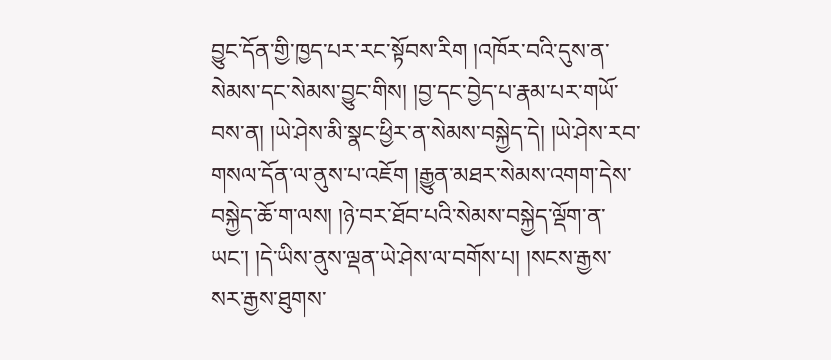བྱུང་དོན་གྱི་ཁྱད་པར་རང་སྟོབས་རིག །འཁོར་བའི་དུས་ན་སེམས་དང་སེམས་བྱུང་གིས། །བྱ་དང་བྱེད་པ་རྣམ་པར་གཡོ་བས་ན། །ཡེ་ཤེས་མི་སྣང་ཕྱིར་ན་སེམས་བསྐྱེད་དེ། །ཡེ་ཤེས་རབ་གསལ་དོན་ལ་ནུས་པ་འཇོག །རྒྱུན་མཐར་སེམས་འགག་དེས་བསྐྱེད་ཆོ་ག་ལས། །ཉེ་བར་ཐོབ་པའི་སེམས་བསྐྱེད་ལྡོག་ན་ཡང་། །དེ་ཡིས་ནུས་ལྡན་ཡེ་ཤེས་ལ་བགོས་པ། །སངས་རྒྱས་སར་རྒྱས་ཐུགས་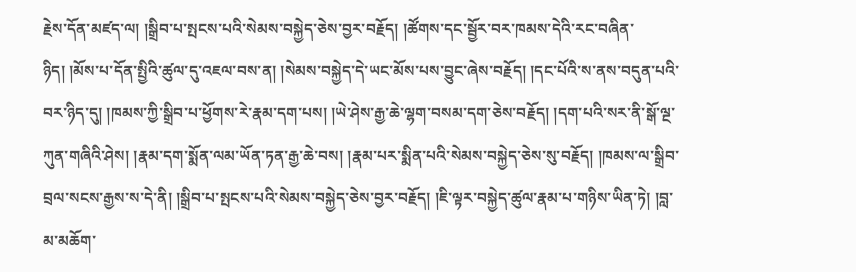རྗེས་དོན་མཛད་ལ། །སྒྲིབ་པ་སྤངས་པའི་སེམས་བསྐྱེད་ཅེས་བྱར་བརྗོད། །ཚོགས་དང་སྦྱོར་བར་ཁམས་དེའི་རང་བཞིན་ཉིད། །མོས་པ་དོན་སྤྱིའི་ཚུལ་དུ་འཇལ་བས་ན། །སེམས་བསྐྱེད་དེ་ཡང་མོས་པས་བྱུང་ཞེས་བརྗོད། །དང་པོའི་ས་ནས་བདུན་པའི་བར་ཉིད་དུ། །ཁམས་ཀྱི་སྒྲིབ་པ་ཕྱོགས་རེ་རྣམ་དག་པས། །ཡེ་ཤེས་རྒྱ་ཆེ་ལྷག་བསམ་དག་ཅེས་བརྗོད། །དག་པའི་སར་ནི་སྒོ་ལྔ་ཀུན་གཞིའི་ཤེས། །རྣམ་དག་སྨོན་ལམ་ཡོན་ཏན་རྒྱ་ཆེ་བས། །རྣམ་པར་སྨིན་པའི་སེམས་བསྐྱེད་ཅེས་སུ་བརྗོད། །ཁམས་ལ་སྒྲིབ་བྲལ་སངས་རྒྱས་ས་དེ་ནི། །སྒྲིབ་པ་སྤངས་པའི་སེམས་བསྐྱེད་ཅེས་བྱར་བརྗོད། །ཇི་ལྟར་བསྐྱེད་ཚུལ་རྣམ་པ་གཉིས་ཡིན་ཏེ། །བླ་མ་མཆོག་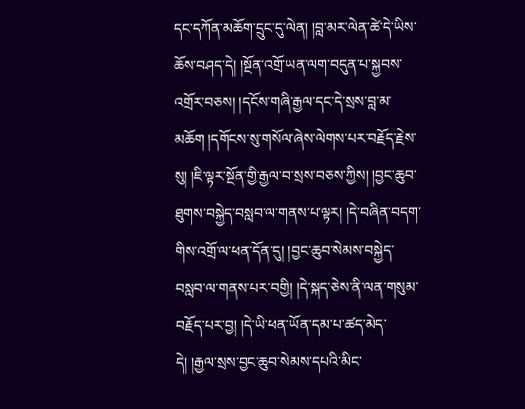དང་དཀོན་མཆོག་དྲུང་དུ་ལེན། །བླ་མར་ལེན་ཚེ་དེ་ཡིས་ཆོས་བཤད་དེ། །སྔོན་འགྲོ་ཡན་ལག་བདུན་པ་སྐྱབས་འགྲོར་བཅས། །དངོས་གཞི་རྒྱལ་དང་དེ་སྲས་བླ་མ་མཆོག །དགོངས་སུ་གསོལ་ཞེས་ལེགས་པར་བརྗོད་རྗེས་སུ། །ཇི་ལྟར་སྔོན་གྱི་རྒྱལ་བ་སྲས་བཅས་ཀྱིས། །བྱང་ཆུབ་ཐུགས་བསྐྱེད་བསླབ་ལ་གནས་པ་ལྟར། །དེ་བཞིན་བདག་གིས་འགྲོ་ལ་ཕན་དོན་དུ། །བྱང་ཆུབ་སེམས་བསྐྱེད་བསླབ་ལ་གནས་པར་བགྱི། །དེ་སྐད་ཅེས་ནི་ལན་གསུམ་བརྗོད་པར་བྱ། །དེ་ཡི་ཕན་ཡོན་དམ་པ་ཚད་མེད་དེ། །རྒྱལ་སྲས་བྱང་ཆུབ་སེམས་དཔའི་མིང་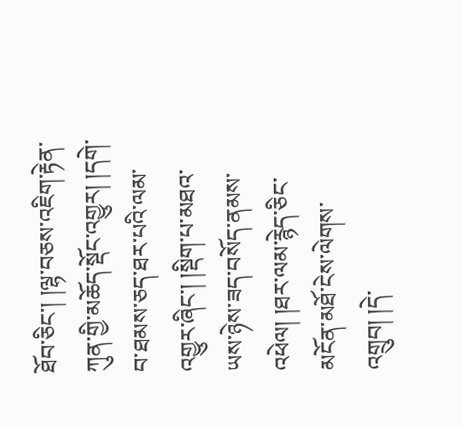ཐོབ་ཅིང་། །ལྷ་བཅས་འཇིག་རྟེན་ཀུན་གྱི་མཆོད་སྡོང་འགྱུར། །དགེ་བ་ཐམས་ཅད་ཐར་པའི་ལམ་འགྱུར་ཞིང་། །སྡིག་པ་མཐའ་ཡས་ཉེས་ཟད་བསོད་ནམས་འཕེལ། །ཐར་ལམ་རྙེད་ཅིང་མངོན་མཐོ་ངེས་ལེགས་འགྲུབ། །དེ་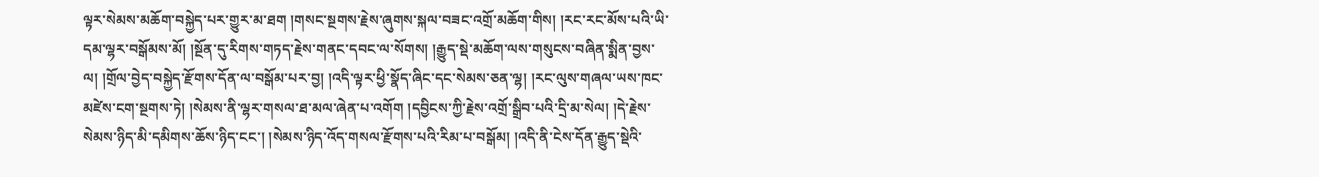ལྟར་སེམས་མཆོག་བསྐྱེད་པར་གྱུར་མ་ཐག །གསང་སྔགས་རྗེས་ཞུགས་སྐལ་བཟང་འགྲོ་མཆོག་གིས། །རང་རང་མོས་པའི་ཡི་དམ་ལྷར་བསྒོམས་མོ། །སྔོན་དུ་རིགས་གཏད་རྗེས་གནང་དབང་ལ་སོགས། །རྒྱུད་སྡེ་མཆོག་ལས་གསུངས་བཞིན་སྨིན་བྱས་ལ། །གྲོལ་བྱེད་བསྐྱེད་རྫོགས་དོན་ལ་བསྒོམ་པར་བྱ། །འདི་ལྟར་ཕྱི་སྣོད་ཞིང་དང་སེམས་ཅན་ལྷ། །རང་ལུས་གཞལ་ཡས་ཁང་མཛེས་ངག་སྔགས་ཏེ། །སེམས་ནི་ལྷར་གསལ་ཐ་མལ་ཞེན་པ་འགོག །དབྱིངས་ཀྱི་རྗེས་འགྲོ་སྒྲིབ་པའི་དྲི་མ་སེལ། །དེ་རྗེས་སེམས་ཉིད་མི་དམིགས་ཆོས་ཉིད་ངང་། །སེམས་ཉིད་འོད་གསལ་རྫོགས་པའི་རིམ་པ་བསྒོམ། །འདི་ནི་ངེས་དོན་རྒྱུད་སྡེའི་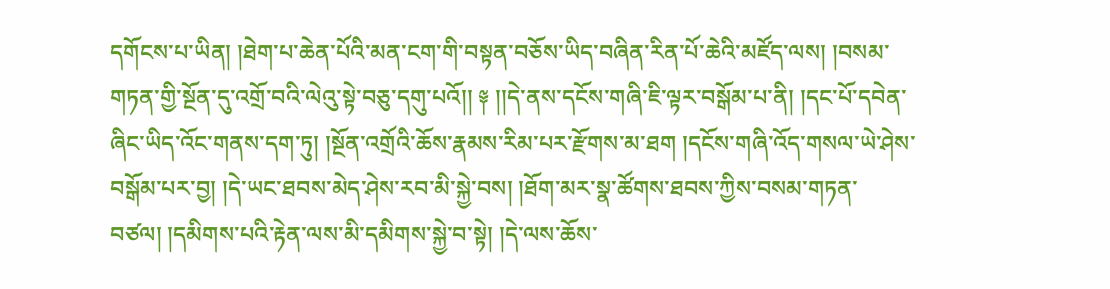དགོངས་པ་ཡིན། །ཐེག་པ་ཆེན་པོའི་མན་ངག་གི་བསྟན་བཅོས་ཡིད་བཞིན་རིན་པོ་ཆེའི་མཛོད་ལས། །བསམ་གཏན་གྱི་སྔོན་དུ་འགྲོ་བའི་ལེའུ་སྟེ་བཅུ་དགུ་པའོ།། ༈ །།དེ་ནས་དངོས་གཞི་ཇི་ལྟར་བསྒོམ་པ་ནི། །དང་པོ་དབེན་ཞིང་ཡིད་འོང་གནས་དག་ཏུ། །སྔོན་འགྲོའི་ཆོས་རྣམས་རིམ་པར་རྫོགས་མ་ཐག །དངོས་གཞི་འོད་གསལ་ཡེ་ཤེས་བསྒོམ་པར་བྱ། །དེ་ཡང་ཐབས་མེད་ཤེས་རབ་མི་སྐྱེ་བས། །ཐོག་མར་སྣ་ཚོགས་ཐབས་ཀྱིས་བསམ་གཏན་བཙལ། །དམིགས་པའི་རྟེན་ལས་མི་དམིགས་སྐྱེ་བ་སྟེ། །དེ་ལས་ཆོས་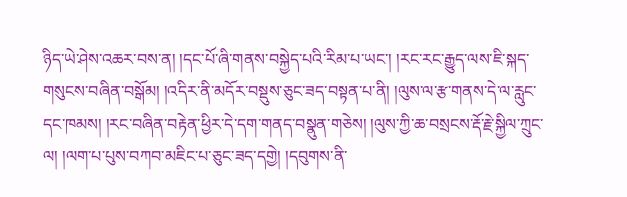ཉིད་ཡེ་ཤེས་འཆར་བས་ན། །དང་པོ་ཞི་གནས་བསྐྱེད་པའི་རིམ་པ་ཡང་། །རང་རང་རྒྱུད་ལས་ཇི་སྐད་གསུངས་བཞིན་བསྒོམ། །འདིར་ནི་མདོར་བསྡུས་ཅུང་ཟད་བསྟན་པ་ནི། །ལུས་ལ་རྩ་གནས་དེ་ལ་རླུང་དང་ཁམས། །རང་བཞིན་བརྟེན་ཕྱིར་དེ་དག་གནད་བསྣུན་གཅེས། །ལུས་ཀྱི་ཆ་བསྲངས་རྡོ་རྗེ་སྐྱིལ་ཀྲུང་ལ། །ལག་པ་པུས་བཀབ་མཇིང་པ་ཅུང་ཟད་དགྱེ། །དབུགས་ནི་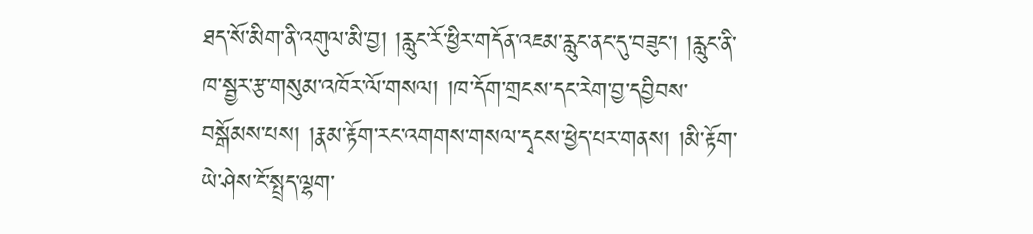ཐད་སོ་མིག་ནི་འགུལ་མི་བྱ། །རླུང་རོ་ཕྱིར་གདོན་འཇམ་རླུང་ནང་དུ་བཟུང་། །རླུང་ནི་ཁ་སྦྱར་རྩ་གསུམ་འཁོར་ལོ་གསལ། །ཁ་དོག་གྲངས་དང་རེག་བྱ་དབྱིབས་བསྒོམས་པས། །རྣམ་རྟོག་རང་འགགས་གསལ་དྭངས་ཕྱེད་པར་གནས། །མི་རྟོག་ཡེ་ཤེས་ངོ་སྤྲད་ལྷག་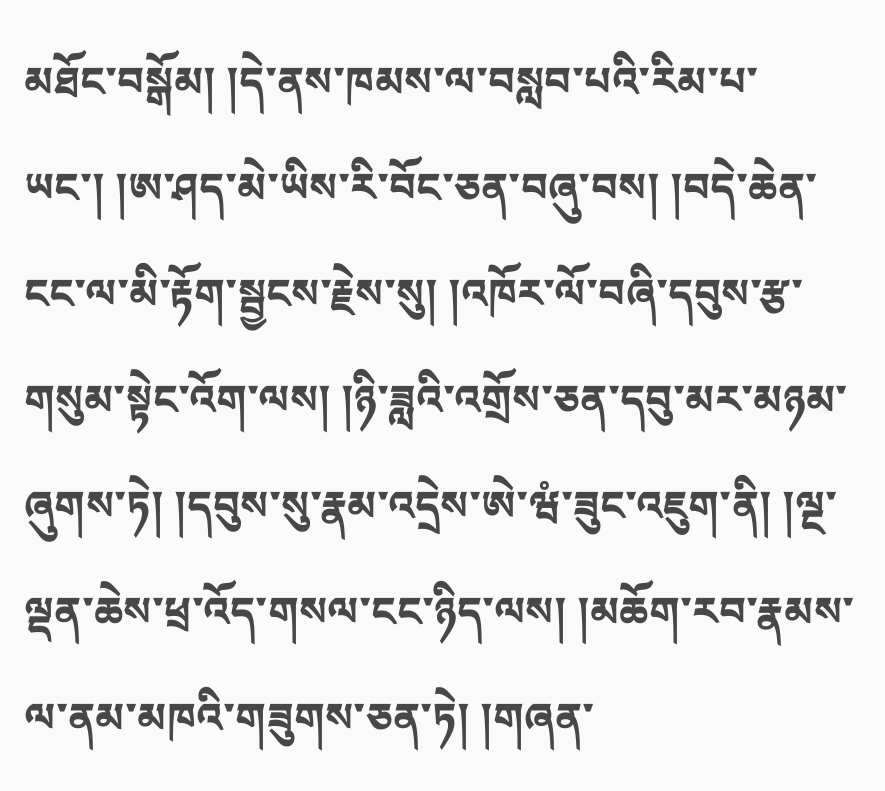མཐོང་བསྒོམ། །དེ་ནས་ཁམས་ལ་བསླབ་པའི་རིམ་པ་ཡང་། །ཨ་ཤད་མེ་ཡིས་རི་བོང་ཅན་བཞུ་བས། །བདེ་ཆེན་ངང་ལ་མི་རྟོག་སྦྱངས་རྗེས་སུ། །འཁོར་ལོ་བཞི་དབུས་རྩ་གསུམ་སྟེང་འོག་ལས། །ཉི་ཟླའི་འགྲོས་ཅན་དབུ་མར་མཉམ་ཞུགས་ཏེ། །དབུས་སུ་རྣམ་འདྲེས་ཨེ་ཝཾ་ཟུང་འཇུག་ནི། །ལྔ་ལྡན་ཆེས་ཕྲ་འོད་གསལ་ངང་ཉིད་ལས། །མཆོག་རབ་རྣམས་ལ་ནམ་མཁའི་གཟུགས་ཅན་ཏེ། །གཞན་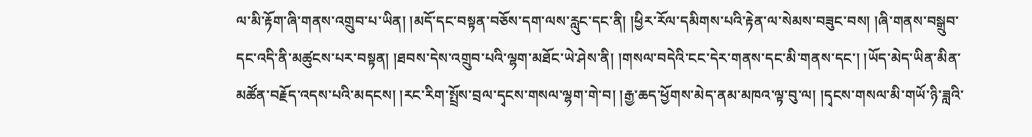ལ་མི་རྟོག་ཞི་གནས་འགྲུབ་པ་ཡིན། །མདོ་དང་བསྟན་བཅོས་དག་ལས་རླུང་དང་ནི། །ཕྱིར་རོལ་དམིགས་པའི་རྟེན་ལ་སེམས་བཟུང་བས། །ཞི་གནས་བསྒྲུབ་དང་འདི་ནི་མཚུངས་པར་བསྟན། །ཐབས་དེས་འགྲུབ་པའི་ལྷག་མཐོང་ཡེ་ཤེས་ནི། །གསལ་བདེའི་ངང་དེར་གནས་དང་མི་གནས་དང་། །ཡོད་མེད་ཡིན་མིན་མཚོན་བརྗོད་འདས་པའི་མདངས། །རང་རིག་སྤྲོས་བྲལ་དྭངས་གསལ་ལྷག་གེ་བ། །རྒྱ་ཆད་ཕྱོགས་མེད་ནམ་མཁའ་ལྟ་བུ་ལ། །དྭངས་གསལ་མི་གཡོ་ཉི་ཟླའི་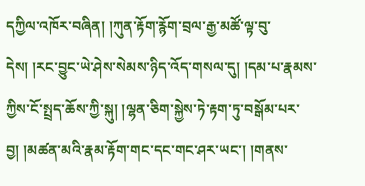དཀྱིལ་འཁོར་བཞིན། །ཀུན་རྟོག་རྙོག་བྲལ་རྒྱ་མཚོ་ལྟ་བུ་དེས། །རང་བྱུང་ཡེ་ཤེས་སེམས་ཉིད་འོད་གསལ་དུ། །དམ་པ་རྣམས་ཀྱིས་ངོ་སྤྲད་ཆོས་ཀྱི་སྐུ། །ལྷན་ཅིག་སྐྱེས་ཏེ་རྟག་ཏུ་བསྒོམ་པར་བྱ། །མཚན་མའི་རྣམ་རྟོག་གང་དང་གང་ཤར་ཡང་། །གནས་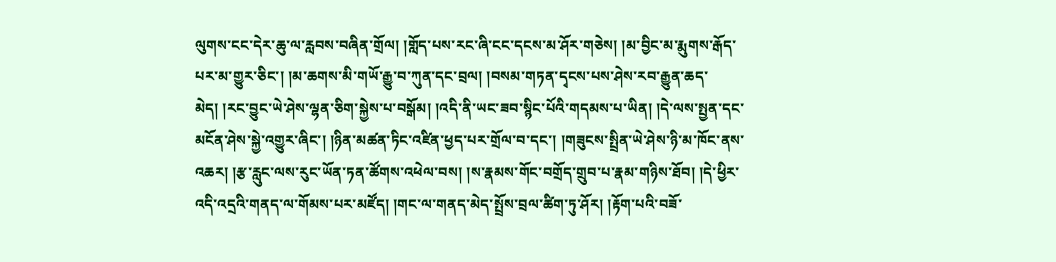ལུགས་ངང་དེར་ཆུ་ལ་རླབས་བཞིན་གྲོལ། །གློད་པས་རང་ཞི་ངང་དངས་མ་ཤོར་གཅེས། །མ་བྱིང་མ་རྨུགས་རྒོད་པར་མ་གྱུར་ཅིང་། །མ་ཆགས་མི་གཡོ་རྒྱུ་བ་ཀུན་དང་བྲལ། །བསམ་གཏན་དྭངས་པས་ཤེས་རབ་རྒྱུན་ཆད་མེད། །རང་བྱུང་ཡེ་ཤེས་ལྷན་ཅིག་སྐྱེས་པ་བསྒོམ། །འདི་ནི་ཡང་ཟབ་སྙིང་པོའི་གདམས་པ་ཡིན། །དེ་ལས་སྤྱན་དང་མངོན་ཤེས་སྐྱེ་འགྱུར་ཞིང་། །ཉིན་མཚན་ཏིང་འཛིན་ཕྱད་པར་གྲོལ་བ་དང་། །གཟུངས་སྤྲིན་ཡེ་ཤེས་ཉི་མ་ཁོང་ནས་འཆར། །རྩ་རླུང་ལས་རུང་ཡོན་ཏན་ཚོགས་འཕེལ་བས། །ས་རྣམས་གོང་བགྲོད་གྲུབ་པ་རྣམ་གཉིས་ཐོབ། །དེ་ཕྱིར་འདི་འདྲའི་གནད་ལ་གོམས་པར་མཛོད། །གང་ལ་གནད་མེད་སྤྲོས་བྲལ་ཚིག་ཏུ་ཤོར། །རྟོག་པའི་བཟོ་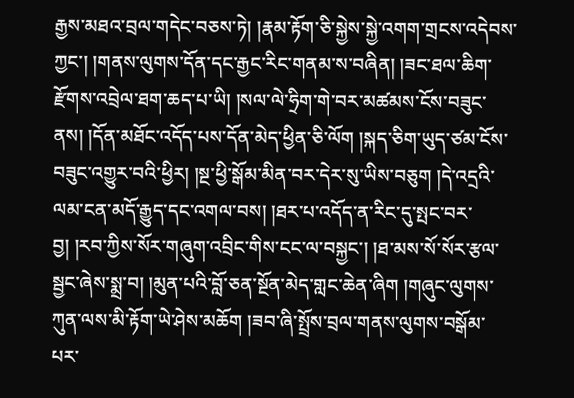རྒྱས་མཐའ་བྲལ་གདེང་བཅས་ཏེ། །རྣམ་རྟོག་ཅི་སྐྱེས་སྐྱེ་འགག་གྲངས་འདེབས་ཀྱང་། །གནས་ལུགས་དོན་དང་རྒྱང་རིང་གནམ་ས་བཞིན། །ཟང་ཐལ་ཆིག་རྫོགས་འབྲེལ་ཐག་ཆད་པ་ཡི། །སལ་ལེ་ཧྲིག་གེ་བར་མཚམས་ངོས་བཟུང་ནས། །དོན་མཐོང་འདོད་པས་དོན་མེད་ཕྱིན་ཅི་ལོག །སྐད་ཅིག་ཡུད་ཙམ་ངོས་བཟུང་འགྱུར་བའི་ཕྱིར། །སྔ་ཕྱི་སྒོམ་མིན་བར་དེར་སུ་ཡིས་བཅུག །དེ་འདྲའི་ལམ་ངན་མདོ་རྒྱུད་དང་འགལ་བས། །ཐར་པ་འདོད་ན་རིང་དུ་སྤང་བར་བྱ། །རབ་ཀྱིས་སོར་གཞུག་འབྲིང་གིས་ངང་ལ་བསྐྱང་། །ཐ་མས་སོ་སོར་རྩལ་སྦྱང་ཞེས་སྨྲ་བ། །མུན་པའི་བློ་ཅན་སྔོན་མེད་གླང་ཆེན་ཞིག །གཞུང་ལུགས་ཀུན་ལས་མི་རྟོག་ཡེ་ཤེས་མཆོག །ཟབ་ཞི་སྤྲོས་བྲལ་གནས་ལུགས་བསྒོམ་པར་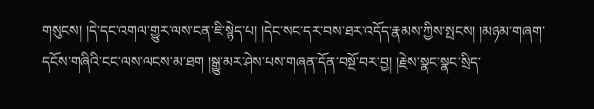གསུངས། །དེ་དང་འགལ་གྱུར་ལས་ངན་ཇི་སྙེད་པ། །དེང་སང་དར་བས་ཐར་འདོད་རྣམས་ཀྱིས་སྤངས། །མཉམ་གཞག་དངོས་གཞིའི་ངང་ལས་ལངས་མ་ཐག །སྒྱུ་མར་ཤེས་པས་གཞན་དོན་བསྔོ་བར་བྱ། །རྗེས་སྣང་སྣང་སྲིད་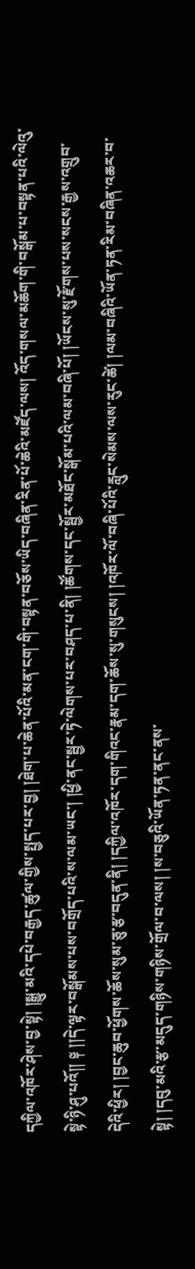དཀྱིལ་འཁོར་ཤེས་བྱ་སྟེ། །སྒྱུ་མའི་དཔེ་བརྒྱད་ཚུལ་གྱིས་སྤྱད་པར་བྱ། །ཐེག་པ་ཆེན་པོའི་མན་ངག་གི་བསྟན་བཅོས་ཡིད་བཞིན་རིན་པོ་ཆེའི་མཛོད་ལས། འོད་གསལ་མཆོག་གི་བསྒོམ་པ་བསྟན་པའི་ལེའུ་སྟེ་ཉི་ཤུ་པའོ།། ༈ །།དེ་ལྟར་བསྒོམས་པས་བགྲོད་པའི་ས་ལམ་ཡང་། །ཕྱི་ནང་སྦྱར་ཏེ་ལེགས་པར་བཤད་པ་ནི། །ཚོགས་དང་སྦྱོར་མཐོང་སྒོམ་པའི་ལམ་བཞི་པོ། །ཡོངས་སུ་རྫོགས་པས་སངས་རྒྱས་འགྲུབ་དེའི་ཕྱིར། །བྱང་ཆུབ་ཕྱོགས་ཆོས་སུམ་ཅུ་རྩ་བདུན་ནི། །དཀྱིལ་འཁོར་དག་གིའང་རྣམ་དག་ཆོས་སུ་གསུངས། །འཁོར་ལོ་བཞི་པོའི་རླུང་སེམས་ལས་རུང་ཚེ། །ལམ་བཞིའི་ཡོན་ཏན་རིམ་བཞིན་འཆར་བ་སྟེ། །དབུ་མའི་རྩ་མདུད་གཉིས་གཉིས་གྲོལ་བ་ལས། །ས་བཅུའི་ཡོན་ཏན་ནང་ནས་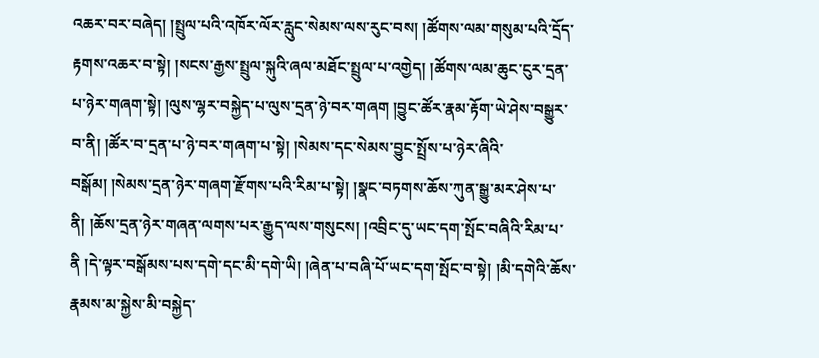འཆར་བར་བཞེད། །སྤྲུལ་པའི་འཁོར་ལོར་རླུང་སེམས་ལས་རུང་བས། །ཚོགས་ལམ་གསུམ་པའི་དྲོད་རྟགས་འཆར་བ་སྟེ། །སངས་རྒྱས་སྤྲུལ་སྐུའི་ཞལ་མཐོང་སྤྲུལ་པ་འགྱེད། །ཚོགས་ལམ་ཆུང་ངུར་དྲན་པ་ཉེར་གཞག་སྟེ། །ལུས་ལྷར་བསྐྱེད་པ་ལུས་དྲན་ཉེ་བར་གཞག །བྱུང་ཚོར་རྣམ་རྟོག་ཡེ་ཤེས་བསྒྱུར་བ་ནི། །ཚོར་བ་དྲན་པ་ཉེ་བར་གཞག་པ་སྟེ། །སེམས་དང་སེམས་བྱུང་སྤྲོས་པ་ཉེར་ཞིའི་བསྒོམ། །སེམས་དྲན་ཉེར་གཞག་རྫོགས་པའི་རིམ་པ་སྟེ། །སྣང་བཏགས་ཆོས་ཀུན་སྒྱུ་མར་ཤེས་པ་ནི། །ཆོས་དྲན་ཉེར་གཞན་ལགས་པར་རྒྱུད་ལས་གསུངས། །འབྲིང་དུ་ཡང་དག་སྤོང་བཞིའི་རིམ་པ་ནི །དེ་ལྟར་བསྒོམས་པས་དགེ་དང་མི་དགེ་ཡི། །ཞེན་པ་བཞི་པོ་ཡང་དག་སྤོང་བ་སྟེ། །མི་དགེའི་ཆོས་རྣམས་མ་སྐྱེས་མི་བསྐྱེད་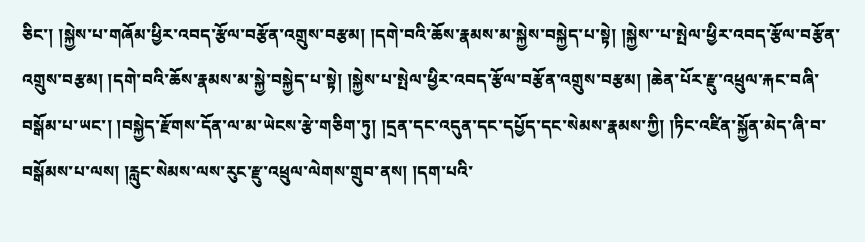ཅིང་། །སྐྱེས་པ་གཞོམ་ཕྱིར་འབད་རྩོལ་བརྩོན་འགྲུས་བརྩམ། །དགེ་བའི་ཆོས་རྣམས་མ་སྐྱེས་བསྐྱེད་པ་སྟེ། །སྐྱེས་་པ་སྤེལ་ཕྱིར་འབད་རྩོལ་བརྩོན་འགྲུས་བརྩམ། །དགེ་བའི་ཆོས་རྣམས་མ་སྐྱེ་བསྐྱེད་པ་སྟེ། །སྐྱེས་པ་སྤེལ་ཕྱིར་འབད་རྩོལ་བརྩོན་འགྲུས་བརྩམ། །ཆེན་པོར་རྫུ་འཕྲུལ་རྐང་བཞི་བསྒོམ་པ་ཡང་། །བསྐྱེད་རྫོགས་དོན་ལ་མ་ཡེངས་རྩེ་གཅིག་ཏུ། །དྲན་དང་འདུན་དང་དཔྱོད་དང་སེམས་རྣམས་ཀྱི། །ཏིང་འཛིན་སྐྱོན་མེད་ཞི་བ་བསྒོམས་པ་ལས། །རླུང་སེམས་ལས་རུང་རྫུ་འཕྲུལ་ལེགས་གྲུབ་ནས། །དག་པའི་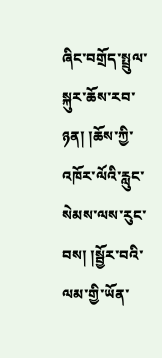ཞིང་བགྲོད་སྤྲུལ་སྐུར་ཆོས་རབ་ཉན། །ཆོས་ཀྱི་འཁོར་ལོའི་རླུང་སེམས་ལས་རུང་བས། །སྦྱོར་བའི་ལམ་གྱི་ཡོན་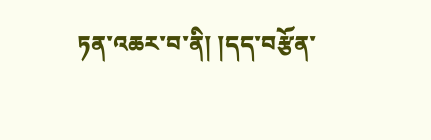ཏན་འཆར་བ་ནི། །དད་བརྩོན་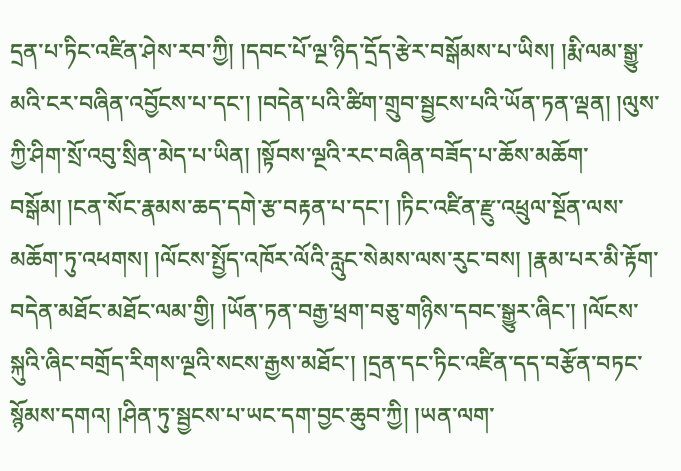དྲན་པ་ཏིང་འཛིན་ཤེས་རབ་ཀྱི། །དབང་པོ་ལྔ་ཉིད་དྲོད་རྩེར་བསྒོམས་པ་ཡིས། །རྨི་ལམ་སྒྱུ་མའི་ངར་བཞིན་འབྱོངས་པ་དང་། །བདེན་པའི་ཚིག་གྲུབ་སྦྱངས་པའི་ཡོན་ཏན་ལྡན། །ལུས་ཀྱི་ཤིག་སྲོ་འབུ་སྲིན་མེད་པ་ཡིན། །སྟོབས་ལྔའི་རང་བཞིན་བཟོད་པ་ཆོས་མཆོག་བསྒོམ། །ངན་སོང་རྣམས་ཆད་དགེ་རྩ་བརྟན་པ་དང་། །ཏིང་འཛིན་རྫུ་འཕྲུལ་སྔོན་ལས་མཆོག་ཏུ་འཕགས། །ལོངས་སྤྱོད་འཁོར་ལོའི་རླུང་སེམས་ལས་རུང་བས། །རྣམ་པར་མི་རྟོག་བདེན་མཐོང་མཐོང་ལམ་གྱི། །ཡོན་ཏན་བརྒྱ་ཕྲག་བཅུ་གཉིས་དབང་སྒྱུར་ཞིང་། །ལོངས་སྐུའི་ཞིང་བགྲོད་རིགས་ལྔའི་སངས་རྒྱས་མཐོང་། །དྲན་དང་ཏིང་འཛིན་དད་བརྩོན་བཏང་སྙོམས་དགའ། །ཤིན་ཏུ་སྦྱངས་པ་ཡང་དག་བྱང་ཆུབ་ཀྱི། །ཡན་ལག་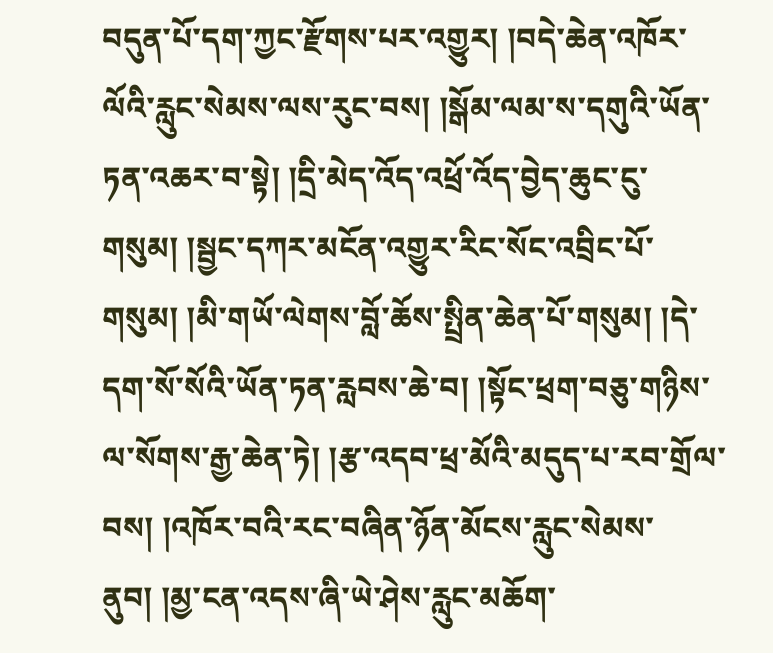བདུན་པོ་དག་ཀྱང་རྫོགས་པར་འགྱུར། །བདེ་ཆེན་འཁོར་ལོའི་རླུང་སེམས་ལས་རུང་བས། །སྒོམ་ལམ་ས་དགུའི་ཡོན་ཏན་འཆར་བ་སྟེ། །དྲི་མེད་འོད་འཕྲོ་འོད་བྱེད་ཆུང་ངུ་གསུམ། །སྦྱང་དཀར་མངོན་འགྱུར་རིང་སོང་འབྲིང་པོ་གསུམ། །མི་གཡོ་ལེགས་བློ་ཆོས་སྤྲིན་ཆེན་པོ་གསུམ། །དེ་དག་སོ་སོའི་ཡོན་ཏན་རླབས་ཆེ་བ། །སྟོང་ཕྲག་བཅུ་གཉིས་ལ་སོགས་རྒྱ་ཆེན་ཏེ། །རྩ་འདབ་ཕྲ་མོའི་མདུད་པ་རབ་གྲོལ་བས། །འཁོར་བའི་རང་བཞིན་ཉོན་མོངས་རླུང་སེམས་ནུབ། །མྱ་ངན་འདས་ཞི་ཡེ་ཤེས་རླུང་མཆོག་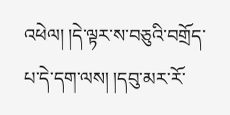འཕེལ། །དེ་ལྟར་ས་བཅུའི་བགྲོད་པ་དེ་དག་ལས། །དབུ་མར་རོ་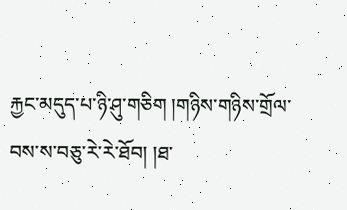རྐྱང་མདུད་པ་ཉི་ཤུ་གཅིག །གཉིས་གཉིས་གྲོལ་བས་ས་བཅུ་རེ་རེ་ཐོབ། །ཐ་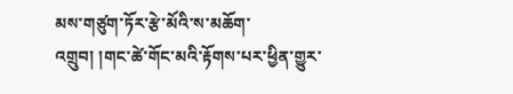མས་གཙུག་ཏོར་རྩེ་མོའི་ས་མཆོག་འགྲུབ། །གང་ཚེ་གོང་མའི་རྟོགས་པར་ཕྱིན་གྱུར་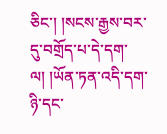ཅིང་། །སངས་རྒྱས་བར་དུ་བགྲོད་པ་དེ་དག་ལ། །ཡོན་ཏན་འདི་དག་ཉི་དང་